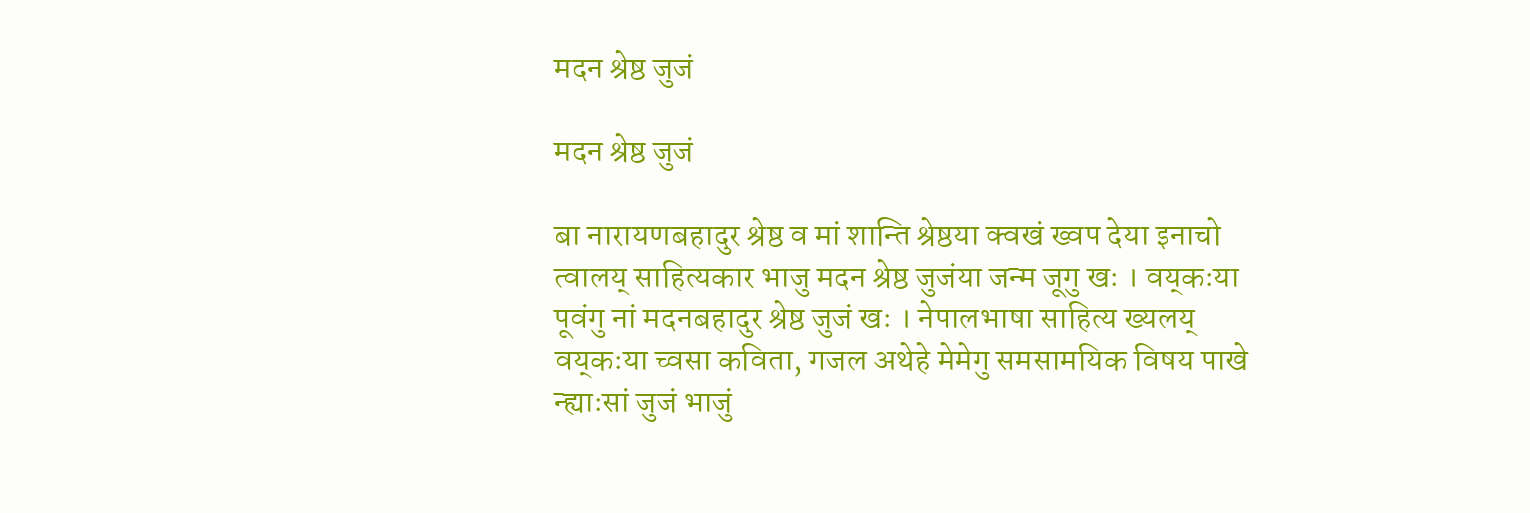मदन श्रेष्ठ जुजं

मदन श्रेष्ठ जुजं

बा नारायणबहादुर श्रेष्ठ व मां शान्ति श्रेष्ठया क्वखं ख्वप देया इनाचो त्वालय् साहित्यकार भाजु मदन श्रेष्ठ जुजंया जन्म जूगु खः । वय्‌कःया पूवंगु नां मदनबहादुर श्रेष्ठ जुजं खः । नेपालभाषा साहित्य ख्यलय् वय्‌कःया च्वसा कविता, गजल अथेहे मेमेगु समसामयिक विषय पाखे न्ह्याःसां जुजं भाजुं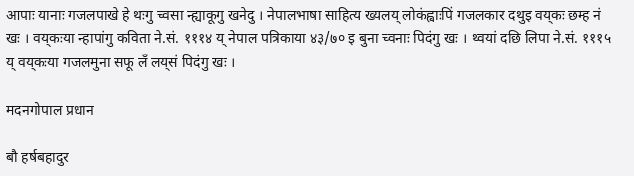आपाः यानाः गजलपाखे हे थःगु च्वसा न्ह्याकूगु खनेदु । नेपालभाषा साहित्य ख्यलय् लोकंह्वाःपिं गजलकार दथुइ वय्‌कः छम्ह नं खः । वय्‌कःया न्हापांगु कविता ने.सं. १११४ य् नेपाल पत्रिकाया ४३/७० इ बुना च्वनाः पिदंगु खः । थ्वयां दछि लिपा ने.सं. १११५ य् वय्‌कःया गजलमुना सफू लँ लय्‌सं पिदंगु खः ।

मदनगोपाल प्रधान

बौ हर्षबहादुर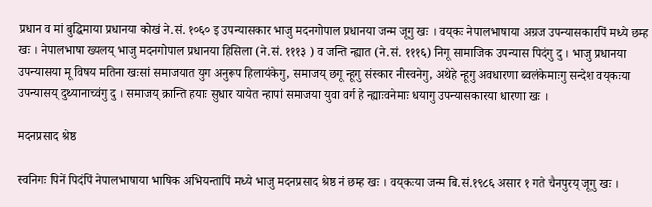प्रधान व मां बुद्धिमाया प्रधानया कोखं ने.सं. १०६० इ उपन्यासकार भाजु मदनगोपाल प्रधानया जन्म जूगु खः । वय्‌कः नेपालभाषाया अग्रज उपन्यासकारपिं मध्ये छम्ह खः । नेपालभाषा ख्यलय् भाजु मदनगोपाल प्रधानया हिसिला (ने.सं. १११३ ) व जन्ति न्ह्यात (ने.सं. १११६) निगू सामाजिक उपन्यास पिदंगु दु । भाजु प्रधानया उपन्यासया मू विषय मतिना खःसां समाजयात युग अनुरूप हिलायंकेगु, समाजय् छगू न्हूगु संस्कार नीस्वनेगु, अथेहे न्हूगु अवधारणा ब्वलंकेमाःगु सन्देश वय्‌कःया उपन्यासय् दुथ्यानाच्वंगु दु । समाजय् क्रान्ति हयाः सुधार यायेत न्हापां समाजया युवा वर्ग हे न्ह्याःवनेमाः धयागु उपन्यासकारया धारणा खः ।

मदनप्रसाद श्रेष्ठ

स्वनिगः पिनें पिदंपिं नेपालभाषाया भाषिक अभियन्तापिं मध्ये भाजु मदनप्रसाद श्रेष्ठ नं छम्ह खः । वय्‌कःया जन्म बि.सं.१९८६ असार १ गते चैनपुरय् जूगु खः ।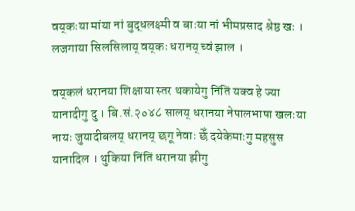वय्‌कःया मांया नां बुद्धलक्ष्मी व बाःया नां भीमप्रसाद श्रेष्ठ खः । लजगाया सिलसिलाय् वय्‌कः धरानय् च्वं झाल ।

वय्‌कलं धरानया शिक्षाया स्तर थकायेगु निंतिं यक्व हे ज्या यानादीगु दु । बि.सं.२०४८ सालय् धरानया नेपालभाषा खलःया नायः जुयादीबलय् धरानय् छगू नेवाः छेँ दयेकेमाःगु महसुस यानादिल । थुकिया निंतिं धरानया झीगु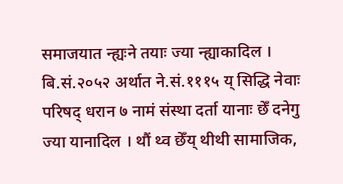समाजयात न्ह्यःने तयाः ज्या न्ह्याकादिल । बि.सं.२०५२ अर्थात ने.सं.१११५ य् सिद्धि नेवाः परिषद् धरान ७ नामं संस्था दर्ता यानाः छेँ दनेगु ज्या यानादिल । थौं थ्व छेँय् थीथी सामाजिक,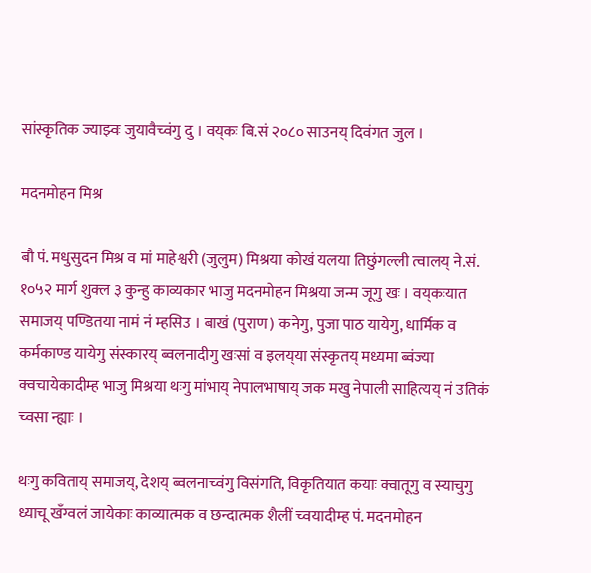सांस्कृतिक ज्याझ्वः जुयावैच्वंगु दु । वय्‌कः बि.सं २०८० साउनय् दिवंगत जुल ।

मदनमोहन मिश्र

बौ पं. मधुसुदन मिश्र व मां माहेश्वरी (जुलुम) मिश्रया कोखं यलया तिछुंगल्ली त्वालय् ने.सं. १०५२ मार्ग शुक्ल ३ कुन्हु काव्यकार भाजु मदनमोहन मिश्रया जन्म जूगु खः । वय्‌कःयात समाजय् पण्डितया नामं नं म्हसिउ । बाखं (पुराण) कनेगु, पुजा पाठ यायेगु, धार्मिक व कर्मकाण्ड यायेगु संस्कारय् ब्वलनादीगु खःसां व इलय्‌या संस्कृतय् मध्यमा ब्वंज्या क्वचायेकादीम्ह भाजु मिश्रया थःगु मांभाय् नेपालभाषाय् जक मखु नेपाली साहित्यय् नं उतिकं च्वसा न्ह्याः ।

थःगु कविताय् समाजय्, देशय् ब्वलनाच्वंगु विसंगति, विकृतियात कयाः क्वातूगु व स्याचुगु ध्याचू खँग्वलं जायेकाः काव्यात्मक व छन्दात्मक शैलीं च्वयादीम्ह पं. मदनमोहन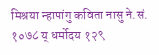मिश्रया न्हापांगु कविता नासु ने.सं. १०७८ य् धर्मोदय १२९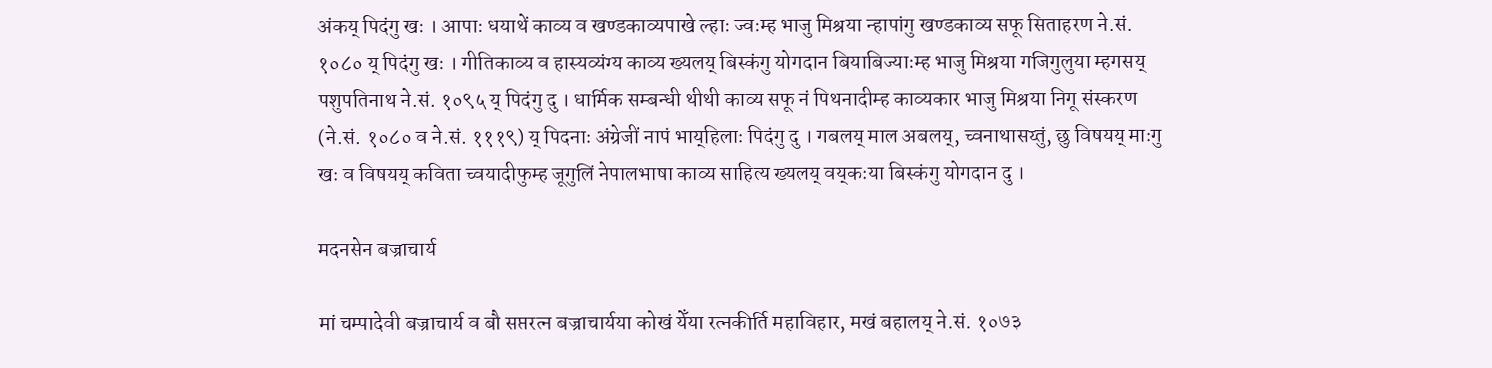अंकय् पिदंगु खः । आपाः धयाथें काव्य व खण्डकाव्यपाखे ल्हाः ज्वःम्ह भाजु मिश्रया न्हापांगु खण्डकाव्य सफू सिताहरण ने.सं. १०८० य् पिदंगु खः । गीतिकाव्य व हास्यव्यंग्य काव्य ख्यलय् बिस्कंगु योगदान बियाबिज्याःम्ह भाजु मिश्रया गजिगुलुया म्हगसय् पशुपतिनाथ ने.सं. १०९५ य् पिदंगु दु । धार्मिक सम्बन्धी थीथी काव्य सफू नं पिथनादीम्ह काव्यकार भाजु मिश्रया निगू संस्करण (ने.सं. १०८० व ने.सं. १११९) य् पिदनाः अंग्रेजीं नापं भाय्‌हिलाः पिदंगु दु । गबलय् माल अबलय्, च्वनाथासय्तुं, छु विषयय् माःगु खः व विषयय् कविता च्वयादीफुम्ह जूगुलिं नेपालभाषा काव्य साहित्य ख्यलय् वय्‌कःया बिस्कंगु योगदान दु ।

मदनसेन बज्राचार्य

मां चम्पादेवी बज्राचार्य व बौ सप्तरत्न बज्राचार्यया कोखं येँया रत्नकीर्ति महाविहार, मखं बहालय् ने.सं. १०७३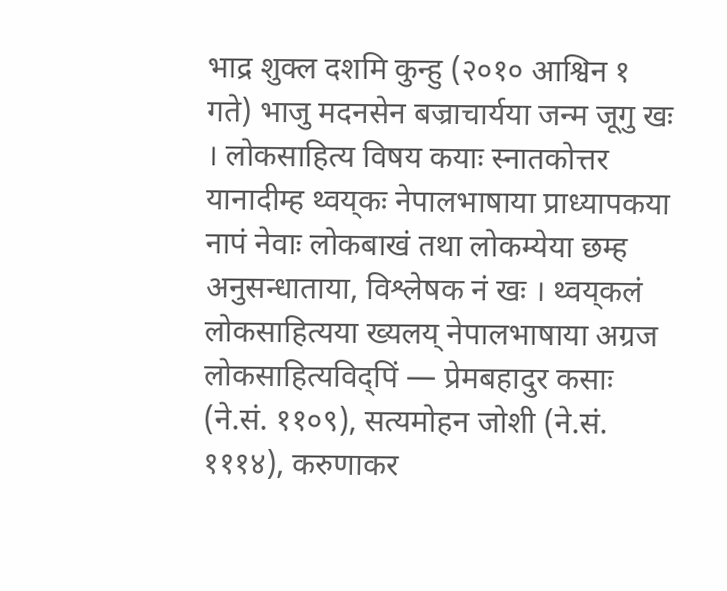भाद्र शुक्ल दशमि कुन्हु (२०१० आश्विन १ गते) भाजु मदनसेन बज्राचार्यया जन्म जूगु खः । लोकसाहित्य विषय कयाः स्नातकोत्तर यानादीम्ह थ्वय्‌कः नेपालभाषाया प्राध्यापकया नापं नेवाः लोकबाखं तथा लोकम्येया छम्ह अनुसन्धाताया, विश्लेषक नं खः । थ्वय्‌कलं लोकसाहित्यया ख्यलय् नेपालभाषाया अग्रज लोकसाहित्यविद्पिं — प्रेमबहादुर कसाः (ने.सं. ११०९), सत्यमोहन जोशी (ने.सं. १११४), करुणाकर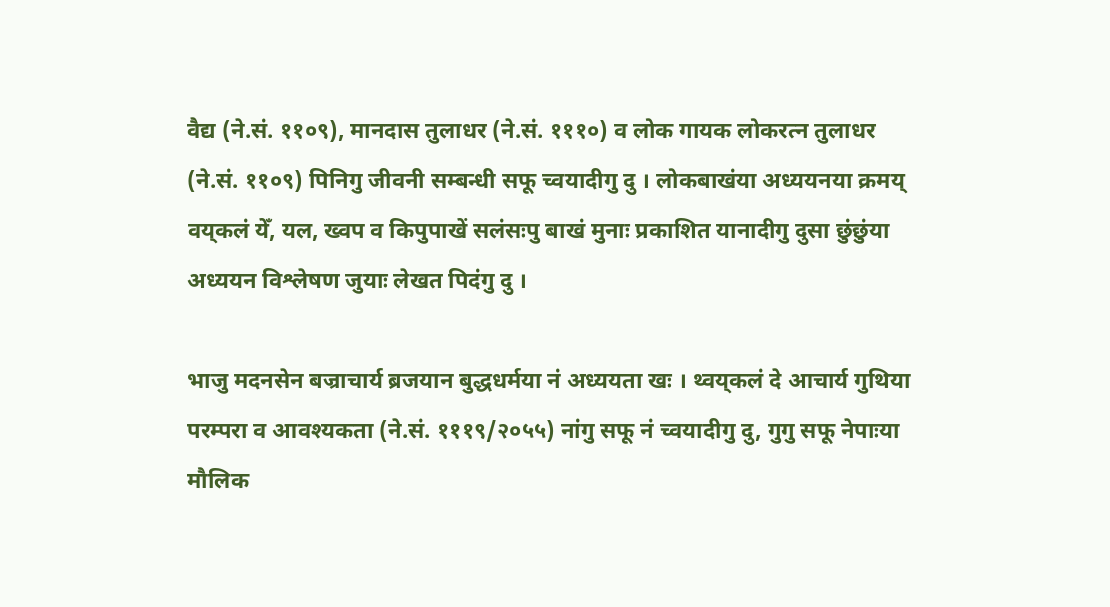वैद्य (ने.सं. ११०९), मानदास तुलाधर (ने.सं. १११०) व लोक गायक लोकरत्न तुलाधर (ने.सं. ११०९) पिनिगु जीवनी सम्बन्धी सफू च्वयादीगु दु । लोकबाखंया अध्ययनया क्रमय् वय्‌कलं येँ, यल, ख्वप व किपुपाखें सलंसःपु बाखं मुनाः प्रकाशित यानादीगु दुसा छुंछुंया अध्ययन विश्लेषण जुयाः लेखत पिदंगु दु ।

भाजु मदनसेन बज्राचार्य ब्रजयान बुद्धधर्मया नं अध्ययता खः । थ्वय्‌कलं दे आचार्य गुथिया परम्परा व आवश्यकता (ने.सं. १११९/२०५५) नांगु सफू नं च्वयादीगु दु, गुगु सफू नेपाःया मौलिक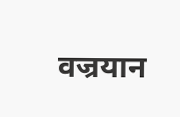वज्रयान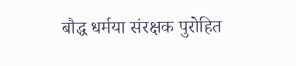बौद्ध धर्मया संरक्षक पुरोहित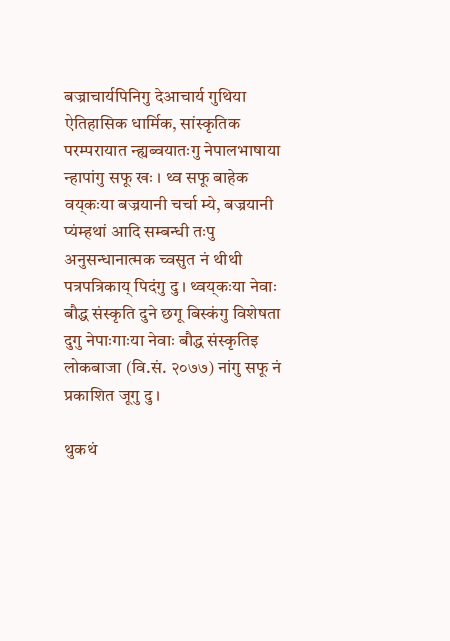बज्राचार्यपिनिगु देआचार्य गुथिया ऐतिहासिक धार्मिक, सांस्कृतिक परम्परायात न्ह्यब्वयातःगु नेपालभाषाया न्हापांगु सफू खः । थ्व सफू बाहेक वय्‌कःया बज्रयानी चर्चा म्ये, बज्रयानी प्यंम्हथां आदि सम्बन्धी तःपु अनुसन्धानात्मक च्वसुत नं थीथी पत्रपत्रिकाय् पिदंगु दु । थ्वय्‌कःया नेवाः बौद्ध संस्कृति दुने छगू बिस्कंगु विशेषता दुगु नेपाःगाःया नेवाः बौद्ध संस्कृतिइ लोकबाजा (वि.सं. २०७७) नांगु सफू नं प्रकाशित जूगु दु ।

थुकथं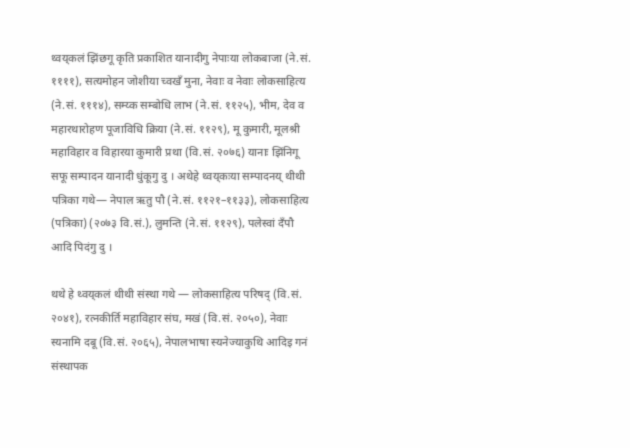थ्वय्‌कलं झिंछगू कृति प्रकाशित यानादीगु नेपाःया लोकबाजा (ने.सं. ११११), सत्यमोहन जोशीया च्वखँ मुना, नेवाः व नेवाः लोकसाहित्य (ने.सं. १११४), सम्य्क सम्बोधि लाभ (ने.सं. ११२५), भीम, देव व महारथारोहण पूजाविधि क्रिया (ने.सं. ११२९), मू कुमारी, मूलश्री महाविहार व विहारया कुमारी प्रथा (वि.सं. २०७६) यानाः झिंनिगू सफू सम्पादन यानादी धुंकूगु दु । अथेहे थ्वय्‌कःया सम्पादनय् थीथी पत्रिका गथे— नेपाल ऋतु पौ (ने.सं. ११२१–११३३), लोकसाहित्य (पत्रिका) (२०७३ वि.सं.), लुमन्ति (ने.सं. ११२९), पलेस्वां दँपौ आदि पिदंगु दु ।

थथे हे थ्वय्‌कलं थीथी संस्था गथे — लोकसाहित्य परिषद् (वि.सं. २०४१), रत्नकीर्ति महाविहार संघ, मखं (वि.सं. २०५०), नेवाः स्यनामि दबू (वि.सं. २०६५), नेपालभाषा स्यनेज्याकुथि आदिइ गनं संस्थापक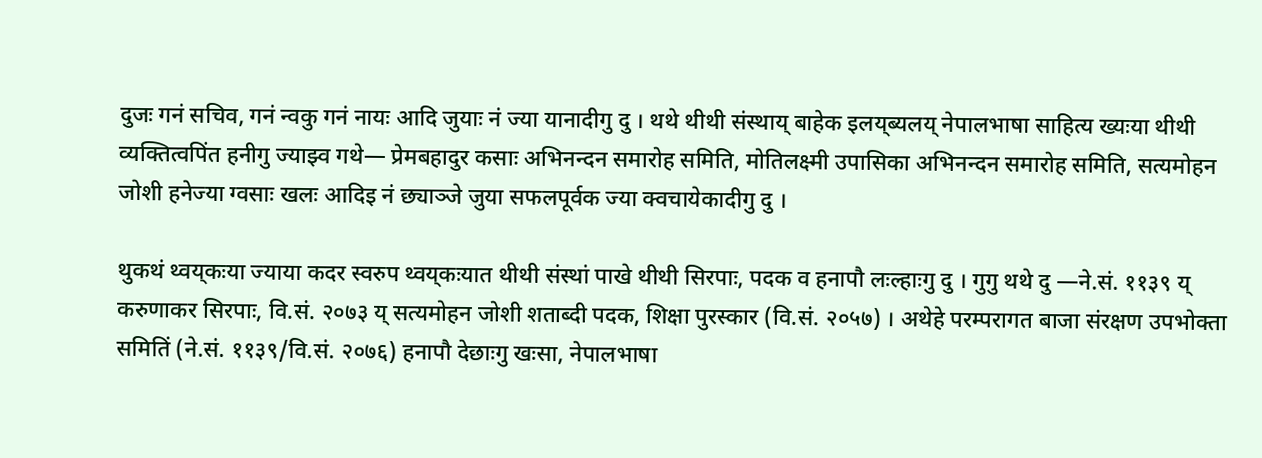दुजः गनं सचिव, गनं न्वकु गनं नायः आदि जुयाः नं ज्या यानादीगु दु । थथे थीथी संस्थाय् बाहेक इलय्‌‌ब्यलय् नेपालभाषा साहित्य ख्यःया थीथी व्यक्तित्वपिंत हनीगु ज्याझ्व गथे— प्रेमबहादुर कसाः अभिनन्दन समारोह समिति, मोतिलक्ष्मी उपासिका अभिनन्दन समारोह समिति, सत्यमोहन जोशी हनेज्या ग्वसाः खलः आदिइ नं छ्याञ्जे जुया सफलपूर्वक ज्या क्वचायेकादीगु दु ।

थुकथं थ्वय्‌कःया ज्याया कदर स्वरुप थ्वय्‌कःयात थीथी संस्थां पाखे थीथी सिरपाः, पदक व हनापौ लःल्हाःगु दु । गुगु थथे दु —ने.सं. ११३९ य् करुणाकर सिरपाः, वि.सं. २०७३ य् सत्यमोहन जोशी शताब्दी पदक, शिक्षा पुरस्कार (वि.सं. २०५७) । अथेहे परम्परागत बाजा संरक्षण उपभोक्ता समितिं (ने.सं. ११३९/वि.सं. २०७६) हनापौ देछाःगु खःसा, नेपालभाषा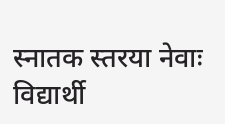स्नातक स्तरया नेवाः विद्यार्थी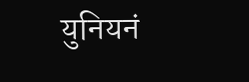युनियनं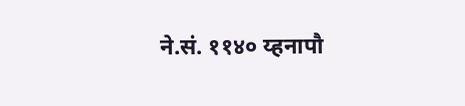ने.सं. ११४० य्हनापौ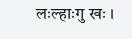लःल्हाःगु खः ।